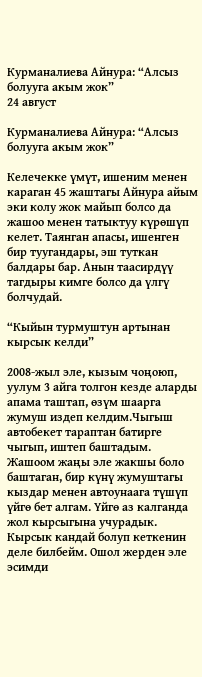Курманалиева Айнура: “Алсыз болууга акым жок”
24 август

Курманалиева Айнура: “Алсыз болууга акым жок”

Келечекке үмүт, ишеним менен караган 45 жаштагы Айнура айым эки колу жок майып болсо да жашоо менен татыктуу күрөшүп келет. Таянган апасы, ишенген бир туугандары, эш туткан балдары бар. Анын таасирдүү тагдыры кимге болсо да үлгү болчудай.

“Кыйын турмуштун артынан кырсык келди”

2008-жыл эле, кызым чоңоюп, уулум 3 айга толгон кезде аларды апама таштап, өзүм шаарга жумуш издеп келдим.Чыгыш автобекет тараптан батирге чыгып, иштеп баштадым. Жашоом жаңы эле жакшы боло баштаган, бир күнү жумуштагы кыздар менен автоунаага түшүп үйгѳ бет алгам. Үйгө аз калганда жол кырсыгына учурадык. Кырсык кандай болуп кеткенин деле билбейм. Ошол жерден эле эсимди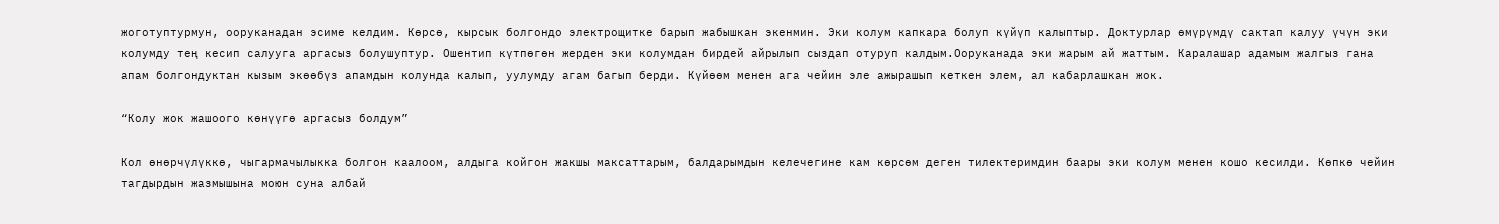жоготуптурмун, ооруканадан эсиме келдим. Көрсө, кырсык болгондо электрощитке барып жабышкан экенмин. Эки колум капкара болуп күйүп калыптыр. Доктурлар өмүрүмдү сактап калуу үчүн эки колумду тең кесип салууга аргасыз болушуптур. Ошентип күтпѳгѳн жерден эки колумдан бирдей айрылып сыздап отуруп калдым.Ооруканада эки жарым ай жаттым. Каралашар адамым жалгыз гана апам болгондуктан кызым экөөбүз апамдын колунда калып, уулумду агам багып берди. Күйѳѳм менен ага чейин эле ажырашып кеткен элем, ал кабарлашкан жок.

“Колу жок жашоого кѳнүүгѳ аргасыз болдум”

Кол өнөрчүлүккө, чыгармачылыкка болгон каалоом, алдыга койгон жакшы максаттарым, балдарымдын келечегине кам көрсөм деген тилектеримдин баары эки колум менен кошо кесилди. Көпкө чейин тагдырдын жазмышына моюн суна албай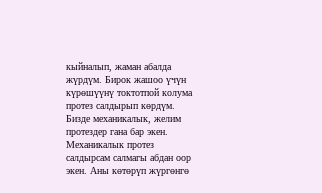кыйналып, жаман абалда жүрдүм. Бирок жашоо үчүн күрөшүүнү токтотпой колума протез салдырып кѳрдүм. Бизде механикалык, желим протездер гана бар экен. Механикалык протез салдырсам салмагы абдан оор экен. Аны көтөрүп жүргөнгө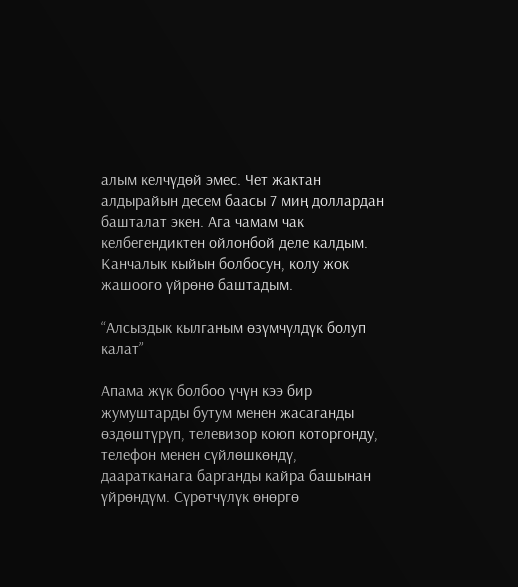алым келчүдөй эмес. Чет жактан алдырайын десем баасы 7 миң доллардан башталат экен. Ага чамам чак келбегендиктен ойлонбой деле калдым. Канчалык кыйын болбосун, колу жок жашоого үйрөнө баштадым.

“Алсыздык кылганым өзүмчүлдүк болуп калат”

Апама жүк болбоо үчүн кээ бир жумуштарды бутум менен жасаганды өздөштүрүп, телевизор коюп которгонду, телефон менен сүйлөшкөндү, дааратканага барганды кайра башынан үйрөндүм. Сүрөтчүлүк өнөргө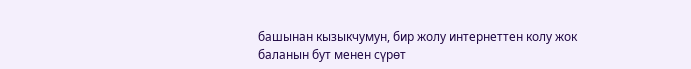башынан кызыкчумун, бир жолу интернеттен колу жок баланын бут менен сүрөт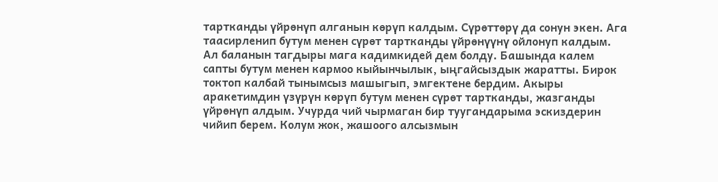тартканды үйрөнүп алганын кѳрүп калдым. Сүрөттөрү да сонун экен. Ага таасирленип бутум менен сүрөт тартканды үйрѳнүүнү ойлонуп калдым. Ал баланын тагдыры мага кадимкидей дем болду. Башында калем сапты бутум менен кармоо кыйынчылык, ыңгайсыздык жаратты. Бирок токтоп калбай тынымсыз машыгып, эмгектене бердим. Акыры аракетимдин үзүрүн кѳрүп бутум менен сүрөт тартканды, жазганды үйрөнүп алдым. Учурда чий чырмаган бир туугандарыма эскиздерин чийип берем. Колум жок, жашоого алсызмын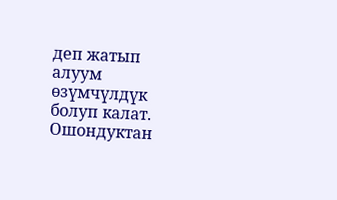деп жатып алуум өзүмчүлдүк болуп калат. Ошондуктан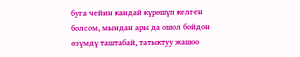буга чейин кандай күрѳшүп келген болсом, мындан ары да ошол бойдон өзүмдү таштабай, татыктуу жашоо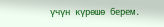үчүн күрөшѳ берем.